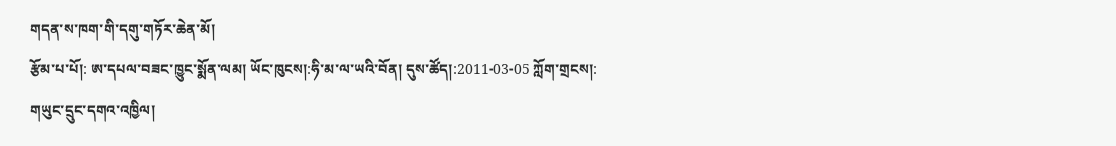གདན་ས་ཁག་གི་དགུ་གཏོར་ཆེན་མོ།
རྩོམ་པ་པོ།: ཨ་དཔལ་བཟང་ཁྱུང་སྨོན་ལམ། ཡོང་ཁུངས།:ཧི་མ་ལ་ཡའི་བོན། དུས་ཚོད།:2011-03-05 ཀློག་གྲངས།:
གཡུང་དྲུང་དགའ་འཁྱིལ།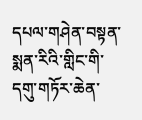དཔལ་གཤེན་བསྟན་སྨན་རིའི་གླིང་གི་དགུ་གཏོར་ཆེན་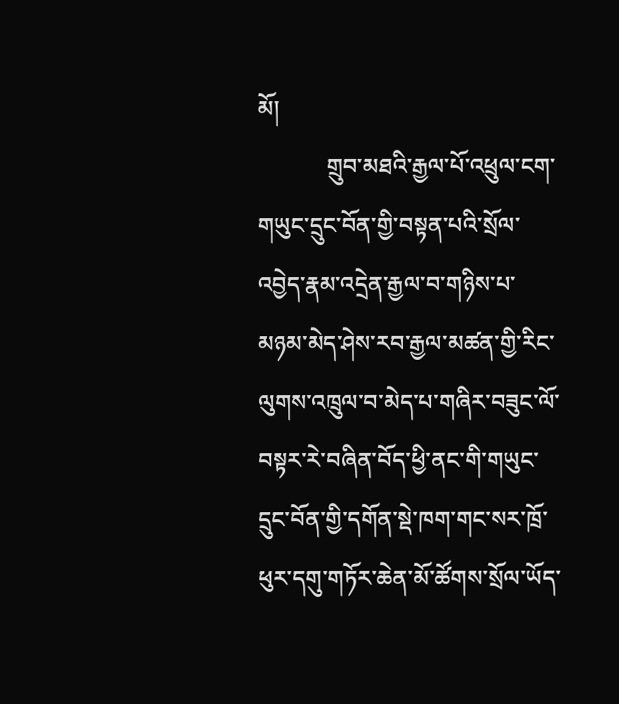མོ།
            གྲུབ་མཐའི་རྒྱལ་པོ་འཕྲུལ་ངག་གཡུང་དྲུང་བོན་གྱི་བསྟན་པའི་སྲོལ་འབྱེད་རྣམ་འདྲེན་རྒྱལ་བ་གཉིས་པ་མཉམ་མེད་ཤེས་རབ་རྒྱལ་མཚན་གྱི་རིང་ལུགས་འཁྲུལ་བ་མེད་པ་གཞིར་བཟུང་ལོ་བསྟར་རེ་བཞིན་བོད་ཕྱི་ནང་གི་གཡུང་དྲུང་བོན་གྱི་དགོན་སྡེ་ཁག་གང་སར་ཁྲོ་ཕུར་དགུ་གཏོར་ཆེན་མོ་ཚོགས་སྲོལ་ཡོད་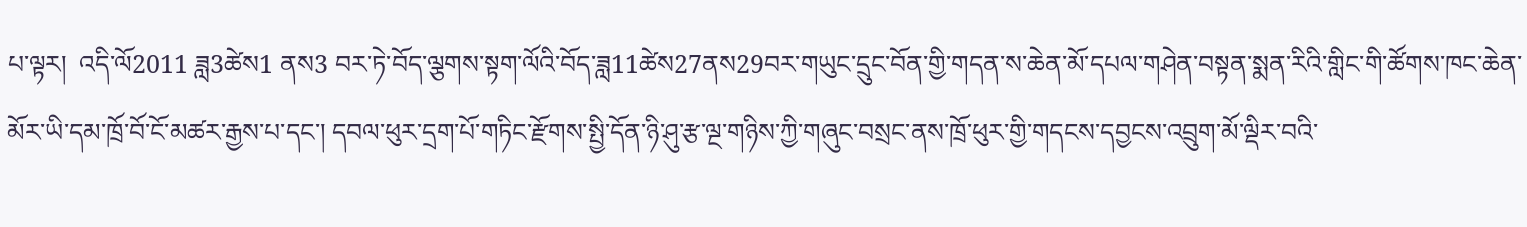པ་ལྟར།  འདི་ལོ2011 ཟླ3ཚེས1 ནས3 བར་ཏེ་བོད་ལྕགས་སྟག་ལོའི་བོད་ཟླ11ཚེས27ནས29བར་གཡུང་དྲུང་བོན་གྱི་གདན་ས་ཆེན་མོ་དཔལ་གཤེན་བསྟན་སྨན་རིའི་གླིང་གི་ཚོགས་ཁང་ཆེན་མོར་ཡི་དམ་ཁྲོ་བོ་ངོ་མཚར་རྒྱས་པ་དང་། དབལ་ཕུར་དྲག་པོ་གཏིང་རྫོགས་སྤྱི་དོན་ཉི་ཤུ་རྩ་ལྔ་གཉིས་ཀྱི་གཞུང་བསྲང་ནས་ཁྲོ་ཕུར་གྱི་གདངས་དབྱངས་འབྲུག་མོ་ལྡིར་བའི་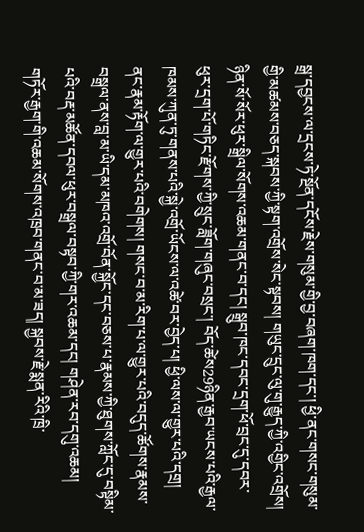སྒྲ་དབྱངས་ལ་དྲངས་ཏེ་སྔོན་དངོས་རྗེས་གསུམ་གྱི་བྱ་བཞག་ཁག་དང་། ཕྱི་ནང་གསང་གསུམ་གྱི་མཚམས་བཅད་སྐབས་ཀྱི་སྟག་འགྲོས་སེང་སྟབས། གཡུང་དྲུང་ལུ་གུ་རྒྱུད་ཀྱི་འགྱིང་འགྲོས། ཉིན་སོ་སོར་ཕུར་སྒྲིལ་སོགས་འཆམ་གནང་བ་དང། སྒྲུབ་ཁང་དབང་དྲག་ཕོ་བྲང་དུ་དབར་ཕུར་དྲག་པོ་གཏིང་རྫོགས་ཀྱི་སྲུང་ཟློག་གཞུང་བསྲང་། བོད་ཚེས29ཉིན་རྒྱབ་ཡངས་པའི་རྒྱལ་ཁམས་ཀུན་ཏུ་གནས་པའི་སྐྱེ་འགྲོ་ཡོངས་ལ་འཚེ་བར་བྱེད་པ། ཕྱི་ལས་ལ་གྱུར་པའི་དགྲ། ནང་རྣམ་རྟོག་ལ་གྱུར་པའི་བགེགས། གསང་བ་མ་རིག་པ་ལ་གྱུར་པའི་བདུད་ཚོགས་རྣམས་བསྒྲལ་ནས་བླ་མ་ཡི་དམ་མཁའ་འགྲོ་བོན་སྐྱོང་དང་བཅས་པ་རྣམས་ཀྱི་ཐུགས་ཀློང་དུ་བསྟིམ་པའི་བརྡ་མཚོན་དབལ་ཕུར་བསྒྲལ་བསྟབ་ཀྱི་གར་འཆམ་དང། གཤེན་རབ་དགུ་འཆམ། གཏོར་རྒྱག་གི་འཆམ་སོགས་འཁྲབ་གནང་བ་མ་ཟད། སྐྱབས་རྗེ་སྨན་རིའི་ཁྲི་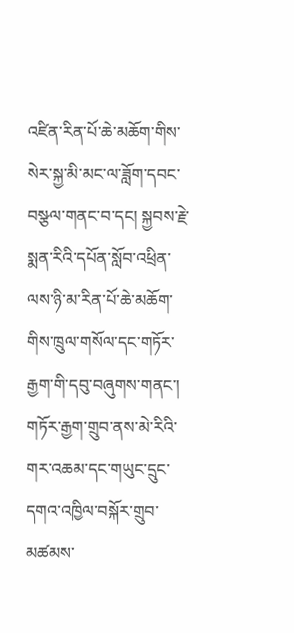འཛིན་རིན་པོ་ཆེ་མཆོག་གིས་སེར་སྐྱ་མི་མང་ལ་ཟློག་དབང་བསྩལ་གནང་བ་དང། སྐྱབས་རྗེ་སྨན་རིའི་དཔོན་སློབ་འཕྲིན་ལས་ཉི་མ་རིན་པོ་ཆེ་མཆོག་གིས་ཁྲུལ་གསོལ་དང་གཏོར་རྒྱག་གི་དབུ་བཞུགས་གནང་། གཏོར་རྒྱག་གྲུབ་ནས་མེ་རིའི་གར་འཆམ་དང་གཡུང་དྲུང་དགའ་འཁྱིལ་བསྐོར་གྲུབ་མཚམས་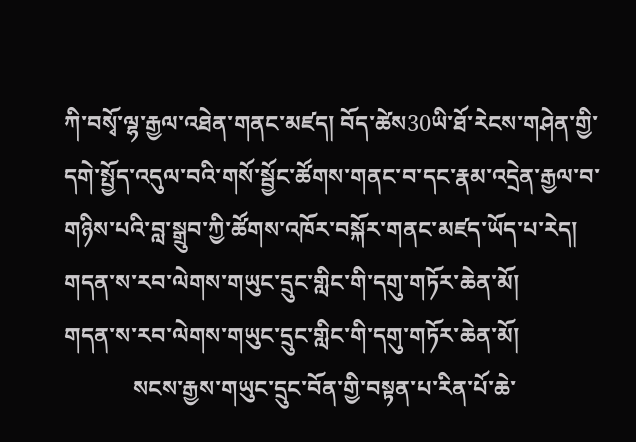ཀི་བསྭོ་ལྷ་རྒྱལ་འཐེན་གནང་མཛད། བོད་ཚེས30ཡི་ཐོ་རེངས་གཤེན་གྱི་དགེ་སྤྱོད་འདུལ་བའི་གསོ་སྦྱོང་ཚོགས་གནང་བ་དང་རྣམ་འདྲེན་རྒྱལ་བ་གཉིས་པའི་བླ་སྒྲུབ་ཀྱི་ཚོགས་འཁོར་བསྐོར་གནང་མཛད་ཡོད་པ་རེད།
གདན་ས་རབ་ལེགས་གཡུང་དྲུང་གླིང་གི་དགུ་གཏོར་ཆེན་མོ།
གདན་ས་རབ་ལེགས་གཡུང་དྲུང་གླིང་གི་དགུ་གཏོར་ཆེན་མོ།
            སངས་རྒྱས་གཡུང་དྲུང་བོན་གྱི་བསྟན་པ་རིན་པོ་ཆེ་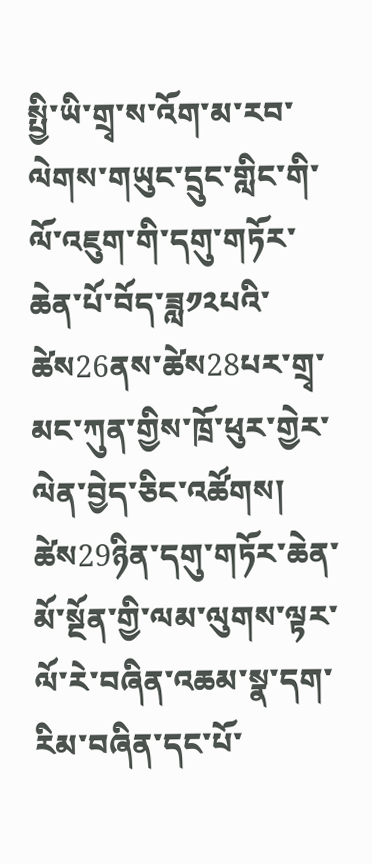སྤྱི་ཡི་གྲྭ་ས་འོག་མ་རབ་ལེགས་གཡུང་དྲུང་གླིང་གི་ལོ་འཇུག་གི་དགུ་གཏོར་ཆེན་པོ་བོད་ཟླ༡༢པའི་ཚེས26ནས་ཚེས28པར་གྲྭ་མང་ཀུན་གྱིས་ཁྲོ་ཕུར་གྱེར་ལེན་བྱེད་ཅིང་འཚོགས། ཚེས29ཉིན་དགུ་གཏོར་ཆེན་མོ་སྔོན་གྱི་ལམ་ལུགས་ལྟར་ལོ་རེ་བཞིན་འཆམ་སྣ་དག་རིམ་བཞིན་དང་པོ་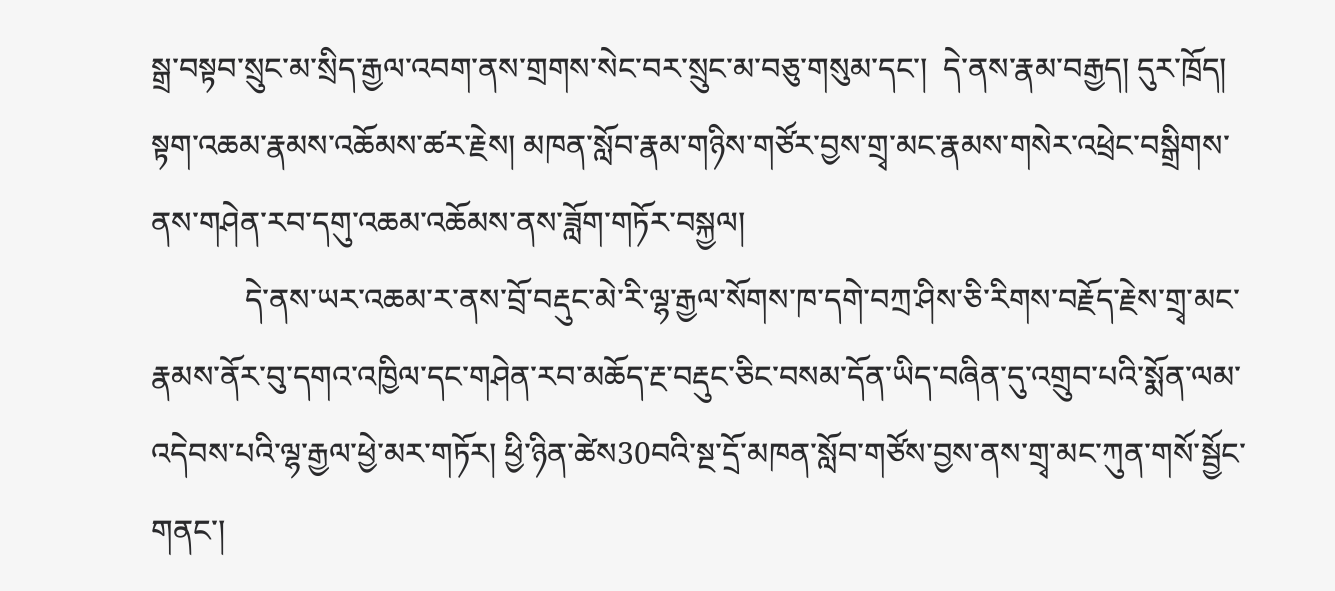སྒྲ་བསྟབ་སྲུང་མ་སྲིད་རྒྱལ་འབག་ནས་གྲགས་སེང་བར་སྲུང་མ་བཅུ་གསུམ་དང་།  དེ་ནས་རྣམ་བརྒྱད། དུར་ཁྲོད། སྟག་འཆམ་རྣམས་འཆོམས་ཚར་རྗེས། མཁན་སློབ་རྣམ་གཉིས་གཙོར་བྱས་གྲྭ་མང་རྣམས་གསེར་འཕྲེང་བསྒྲིགས་ནས་གཤེན་རབ་དགུ་འཆམ་འཆོམས་ནས་ཟློག་གཏོར་བསྐྱལ།
            དེ་ནས་ཡར་འཆམ་ར་ནས་བྲོ་བརྡུང་མེ་རི་ལྷ་རྒྱལ་སོགས་ཁ་དགེ་བཀྲ་ཤིས་ཅི་རིགས་བརྗོད་རྗེས་གྲྭ་མང་རྣམས་ནོར་བུ་དགའ་འཁྱིལ་དང་གཤེན་རབ་མཆོད་རྔ་བརྡུང་ཅིང་བསམ་དོན་ཡིད་བཞིན་དུ་འགྲུབ་པའི་སྨོན་ལམ་འདེབས་པའི་ལྷ་རྒྱལ་ཕྱེ་མར་གཏོར། ཕྱི་ཉིན་ཚེས30བའི་སྔ་དྲོ་མཁན་སློབ་གཙོས་བྱས་ནས་གྲྭ་མང་ཀུན་གསོ་སྦྱོང་གནང་།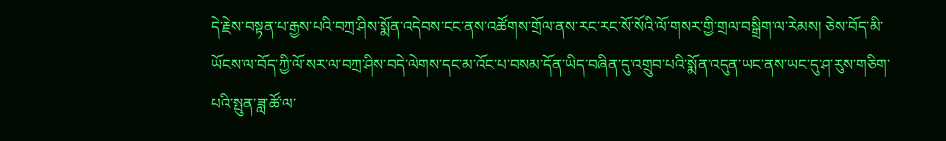དེ་རྗེས་བསྟན་པ་རྒྱས་པའི་བཀྲ་ཤིས་སྨོན་འདེབས་ངང་ནས་འཚོགས་གྲོལ་ནས་རང་རང་སོ་སོའི་ལོ་གསར་གྱི་གྲལ་བསྒྲིག་ལ་རེམས། ཅེས་བོད་མི་ཡོངས་ལ་བོད་ཀྱི་ལོ་སར་ལ་བཀྲ་ཤིས་བདེ་ལེགས་དང་མ་འོང་པ་བསམ་དོན་ཡིད་བཞིན་དུ་འགྲུབ་པའི་སྨོན་འདུན་ཡང་ནས་ཡང་དུ་ཤ་རུས་གཅིག་པའི་སྤུན་ཟླ་ཚོ་ལ་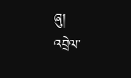ཞུ།
འབྲེལ་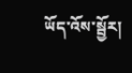ཡོད་འོས་སྦྱོར།